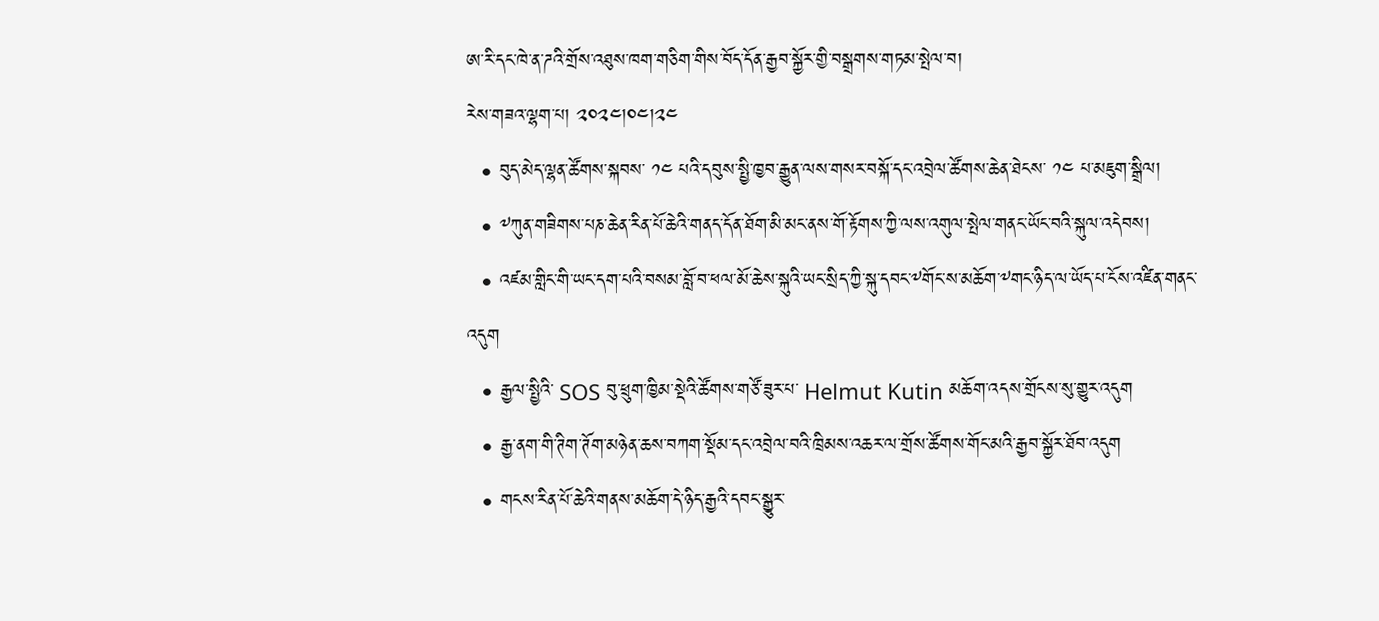ཨ་རི་དང་ཁེ་ན་ཌའི་གྲོས་འཐུས་ཁག་གཅིག་གིས་བོད་དོན་རྒྱབ་སྐྱོར་གྱི་བསྒྲགས་གཏམ་སྤེལ་བ།
རེས་གཟའ་ལྷག་པ། ༢༠༢༤།༠༤།༢༤
  • བུད་མེད་ལྷན་ཚོགས་སྐབས་ ༡༤ པའི་དབུས་སྤྱི་ཁྱབ་རྒྱུན་ལས་གསར་བསྐོ་དང་འབྲེལ་ཚོགས་ཆེན་ཐེངས་ ༡༤ པ་མཇུག་སྒྲིལ།
  • ༸ཀུན་གཟིགས་པཎ་ཆེན་རིན་པོ་ཆེའི་གནད་དོན་ཐོག་མི་མང་ནས་གོ་རྟོགས་ཀྱི་ལས་འགུལ་སྤེལ་གནང་ཡོང་བའི་སྐུལ་འདེབས།
  • འཛམ་གླིང་གི་ཡང་དག་པའི་བསམ་བློ་བ་ཕལ་མོ་ཆེས་སྐུའི་ཡང་སྲིད་ཀྱི་སྐུ་དབང་༸གོང་ས་མཆོག་༸གང་ཉིད་ལ་ཡོད་པ་ངོས་འཛིན་གནང་འདུག
  • རྒྱལ་སྤྱིའི་ SOS བུ་ཕྲུག་ཁྱིམ་སྡེའི་ཚོགས་གཙོ་ཟུར་པ་ Helmut Kutin མཆོག་འདས་གྲོངས་སུ་གྱུར་འདུག
  • རྒྱ་ནག་གི་ཊིག་ཊོག་མཉེན་ཆས་བཀག་སྡོམ་དང་འབྲེལ་བའི་ཁྲིམས་འཆར་ལ་གྲོས་ཚོགས་གོང་མའི་རྒྱབ་སྐྱོར་ཐོབ་འདུག
  • གངས་རིན་པོ་ཆེའི་གནས་མཆོག་དེ་ཉིད་རྒྱའི་དབང་སྒྱུར་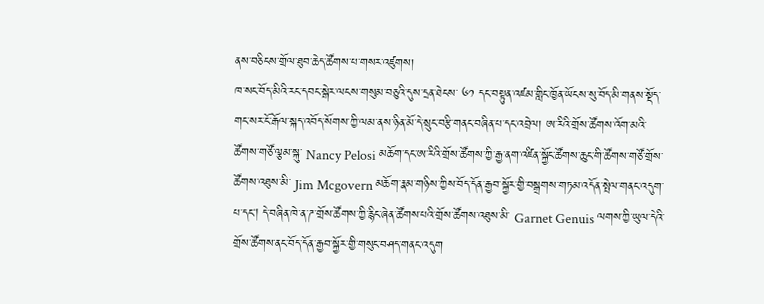ནས་བཅིངས་གྲོལ་ཐུབ་ཆེད་ཚོགས་པ་གསར་འཛུགས།
ཁ་སང་བོད་མིའི་རང་དབང་སྒེར་ལངས་གསུམ་བཅུའི་དུས་དྲན་ཐེངས་ ༦༡ དང་བསྟུན་འཛམ་གླིང་ཁྱོན་ཡོངས་སུ་བོད་མི་གནས་སྡོད་གང་སར་ངོ་རྒོལ་སྐད་འབོད་སོགས་ཀྱི་ལམ་ནས་ཉིན་མོ་དེ་སྲུང་བརྩི་གནང་བཞིན་པ་དང་འབྲེལ། ཨ་རིའི་གྲོས་ཚོགས་འོག་མའི་ཚོགས་གཙོ་ལྕམ་སྐུ་ Nancy Pelosi མཆོག་དང་ཨ་རིའི་གྲོས་ཚོགས་ཀྱི་རྒྱ་ནག་འཛིན་སྐྱོང་ཚོགས་ཆུང་གི་ཚོགས་གཙོ་གྲོས་ཚོགས་འཐུས་མི་ Jim Mcgovern མཆོག་རྣམ་གཉིས་ཀྱིས་བོད་དོན་རྒྱབ་སྐྱོར་གྱི་བསྒྲགས་གཏམ་འདོན་སྤེལ་གནང་འདུག་པ་དང། དེ་བཞིན་ཁེ་ན་ཌ་གྲོས་ཚོགས་ཀྱི་རྙིང་ཞེན་ཚོགས་པའི་གྲོས་ཚོགས་འཐུས་མི་ Garnet Genuis ལགས་ཀྱི་ཡུལ་དེའི་གྲོས་ཚོགས་ནང་བོད་དོན་རྒྱབ་སྐྱོར་གྱི་གསུང་བཤད་གནང་འདུག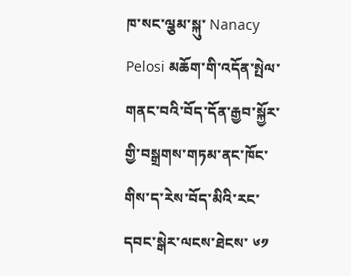ཁ་སང་ལྕམ་སྐུ་ Nanacy Pelosi མཆོག་གི་འདོན་སྤེལ་གནང་བའི་བོད་དོན་རྒྱབ་སྐྱོར་གྱི་བསྒྲགས་གཏམ་ནང་ཁོང་གིས་ད་རེས་བོད་མིའི་རང་དབང་སྒེར་ལངས་ཐེངས་ ༦༡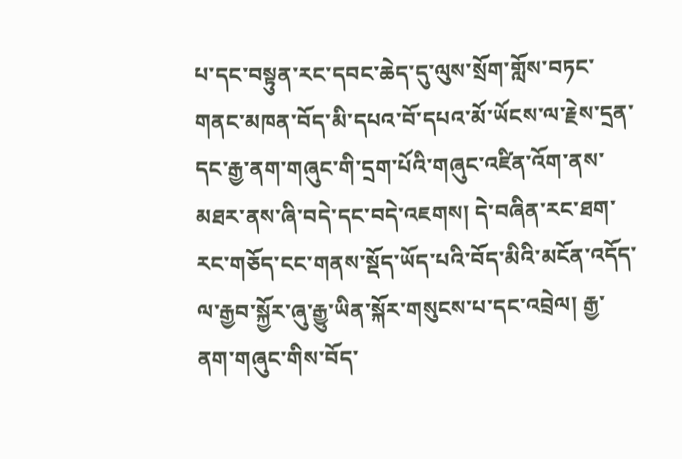པ་དང་བསྟུན་རང་དབང་ཆེད་དུ་ལུས་སྲོག་གློས་བཏང་གནང་མཁན་བོད་མི་དཔའ་བོ་དཔའ་མོ་ཡོངས་ལ་རྗེས་དྲན་དང་རྒྱ་ནག་གཞུང་གི་དྲག་པོའི་གཞུང་འཛིན་འོག་ནས་མཐར་ནས་ཞི་བདེ་དང་བདེ་འཇགས། དེ་བཞིན་རང་ཐག་རང་གཅོད་ངང་གནས་སྡོད་ཡོད་པའི་བོད་མིའི་མངོན་འདོད་ལ་རྒྱབ་སྐྱོར་ཞུ་རྒྱུ་ཡིན་སྐོར་གསུངས་པ་དང་འབྲེལ། རྒྱ་ནག་གཞུང་གིས་བོད་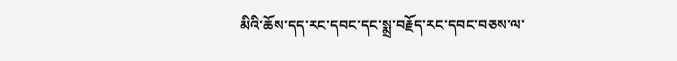མིའི་ཆོས་དད་རང་དབང་དང་སྨྲ་བརྗོད་རང་དབང་བཅས་ལ་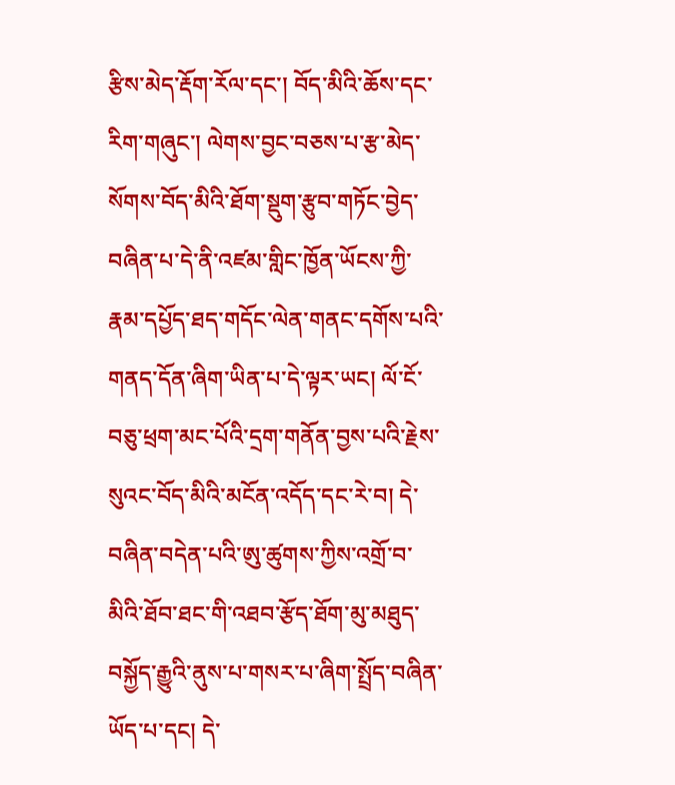རྩིས་མེད་རྡོག་རོལ་དང་། བོད་མིའི་ཆོས་དང་རིག་གཞུང་། ལེགས་བྱང་བཅས་པ་རྩ་མེད་སོགས་བོད་མིའི་ཐོག་སྡུག་རྩུབ་གཏོང་བྱེད་བཞིན་པ་དེ་ནི་འཛམ་གླིང་ཁྱོན་ཡོངས་ཀྱི་རྣམ་དཔྱོད་ཐད་གདོང་ལེན་གནང་དགོས་པའི་གནད་དོན་ཞིག་ཡིན་པ་དེ་ལྟར་ཡང། ལོ་ངོ་བཅུ་ཕྲག་མང་པོའི་དྲག་གནོན་བྱས་པའི་རྗེས་སུའང་བོད་མིའི་མངོན་འདོད་དང་རེ་བ། དེ་བཞིན་བདེན་པའི་ཨུ་ཚུགས་ཀྱིས་འགྲོ་བ་མིའི་ཐོབ་ཐང་གི་འཐབ་རྩོད་ཐོག་མུ་མཐུད་བསྐྱོད་རྒྱུའི་ནུས་པ་གསར་པ་ཞིག་སྤྲོད་བཞིན་ཡོད་པ་དང། དེ་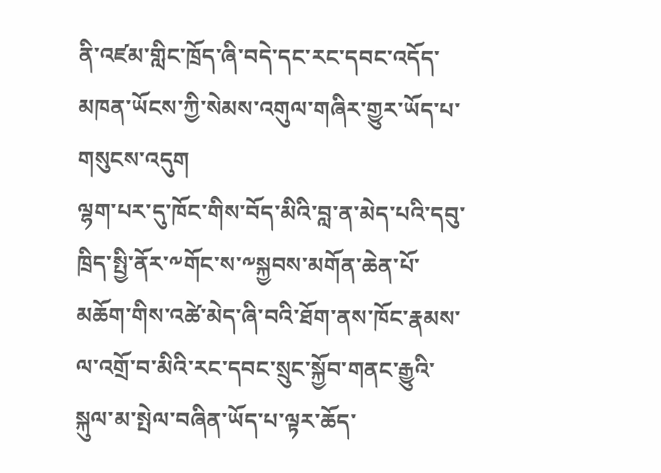ནི་འཛམ་གླིང་ཁྲོད་ཞི་བདེ་དང་རང་དབང་འདོད་མཁན་ཡོངས་ཀྱི་སེམས་འགུལ་གཞིར་གྱུར་ཡོད་པ་གསུངས་འདུག
ལྷག་པར་དུ་ཁོང་གིས་བོད་མིའི་བླ་ན་མེད་པའི་དབུ་ཁྲིད་སྤྱི་ནོར་༸གོང་ས་༸སྐྱབས་མགོན་ཆེན་པོ་མཆོག་གིས་འཚེ་མེད་ཞི་བའི་ཐོག་ནས་ཁོང་རྣམས་ལ་འགྲོ་བ་མིའི་རང་དབང་སྲུང་སྐྱོབ་གནང་རྒྱུའི་སྐུལ་མ་སྤེལ་བཞིན་ཡོད་པ་ལྟར་ཆོད་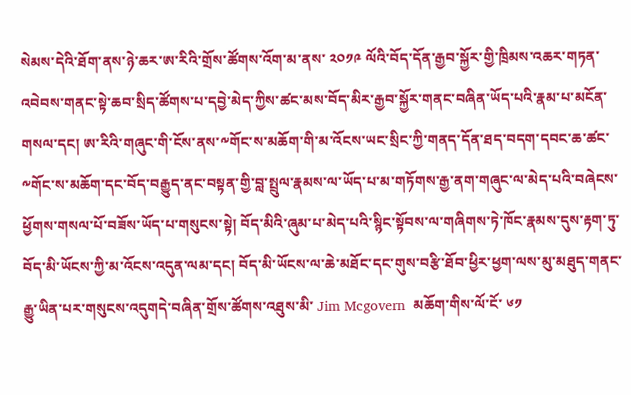སེམས་དེའི་ཐོག་ནས་ཉེ་ཆར་ཨ་རིའི་གྲོས་ཚོགས་འོག་མ་ནས་ ༢༠༡༩ ལོའི་བོད་དོན་རྒྱབ་སྐྱོར་གྱི་ཁྲིམས་འཆར་གཏན་འབེབས་གནང་སྟེ་ཆབ་སྲིད་ཚོགས་པ་དབྱེ་མེད་ཀྱིས་ཚང་མས་བོད་མིར་རྒྱབ་སྐྱོར་གནང་བཞིན་ཡོད་པའི་རྣམ་པ་མངོན་གསལ་དང། ཨ་རིའི་གཞུང་གི་ངོས་ནས་༸གོང་ས་མཆོག་གི་མ་འོངས་ཡང་སྲིང་ཀྱི་གནད་དོན་ཐད་བདག་དབང་ཆ་ཚང་༸གོང་ས་མཆོག་དང་བོད་བརྒྱུད་ནང་བསྟན་གྱི་བླ་སྤྲུལ་རྣམས་ལ་ཡོད་པ་མ་གཏོགས་རྒྱ་ནག་གཞུང་ལ་མེད་པའི་བཞེངས་ཕྱོགས་གསལ་པོ་བཟོས་ཡོད་པ་གསུངས་སྟེ། བོད་མིའི་ཞུམ་པ་མེད་པའི་སྙིང་སྟོབས་ལ་གཞིགས་ཏེ་ཁོང་རྣམས་དུས་རྟག་ཏུ་བོད་མི་ཡོངས་ཀྱི་མ་འོངས་འདུན་ལམ་དང། བོད་མི་ཡོངས་ལ་ཆེ་མཐོང་དང་གུས་བརྩི་ཐོབ་ཕྱིར་ཕྱག་ལས་མུ་མཐུད་གནང་རྒྱུ་ཡིན་པར་གསུངས་འདུགདེ་བཞིན་གྲོས་ཚོགས་འཐུས་མི་ Jim Mcgovern  མཆོག་གིས་ལོ་ངོ་ ༦༡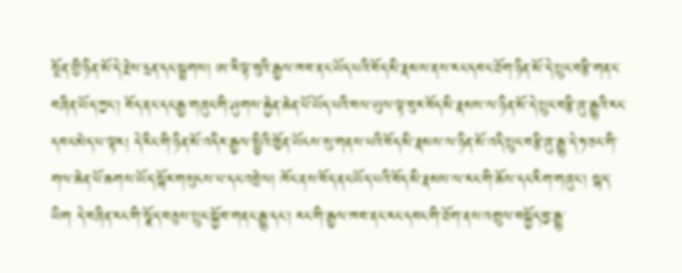སྔོན་གྱི་ཉིན་མོ་དེ་རྗེས་དྲན་དང་སྦྲགས། ཨ་རི་ལྟ་བུའི་རྒྱལ་ཁབ་ནང་ཡོད་པའི་བོད་མི་རྣམས་ནས་རང་དབང་ཐོག་ཉིན་མོ་དེ་སྲུང་བརྩི་གནང་བཞིན་ཡོད་ཀྱང། བོད་ནང་དང་རྒྱ་གཞུང་གི་ཤུགས་རྐྱེན་ཆེན་པོ་ཡོད་པའི་བལ་ཡུལ་ལྟ་བུར་བོད་མི་རྣམས་ལ་ཉིན་མོ་དེ་སྲུང་བརྩི་ཞུ་རྒྱུའི་རང་དབང་མེད་པ་ལྟར། དེ་རིང་གི་ཉིན་མོ་འདིར་རྒྱལ་སྤྱིའི་ཁྱོན་ཡོངས་སུ་གནས་པའི་བོད་མི་རྣམས་ལ་ཉིན་མོ་འདི་སྲུང་བརྩི་ཞུ་རྒྱུ་དེ་ཧ་ཅང་གི་གལ་ཆེན་པོ་ཆགས་ཡོད་སྐོར་གསུངས་པ་དང་འབྲེལ། ཁོང་ནས་བོད་ནང་ཡོད་པའི་བོད་མི་རྣམས་ལ་རང་གི་ཆོས་དང་རིག་གཞུང་། སྐད་ཡིག དེ་བཞིན་རང་གི་སྣོད་བཅུས་སྲུང་སྐྱོབ་གནང་རྒྱུ་དང། རང་གི་རྒྱལ་ཁབ་ནང་རང་དབང་གི་ཐོག་ནས་འགྲུལ་བསྐྱོད་བྱ་རྒྱུ་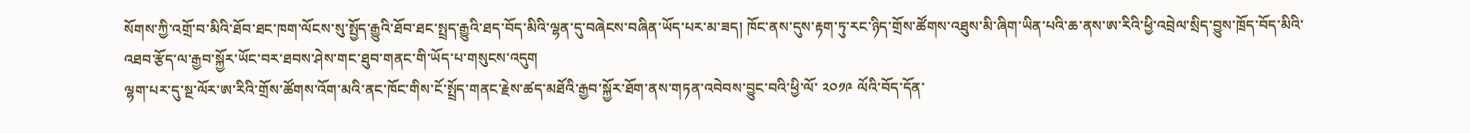སོགས་ཀྱི་འགྲོ་བ་མིའི་ཐོབ་ཐང་ཁག་ལོངས་སུ་སྤྱོད་རྒྱུའི་ཐོབ་ཐང་སྤྲད་རྒྱུའི་ཐད་བོད་མིའི་ལྷན་དུ་བཞེངས་བཞིན་ཡོད་པར་མ་ཟད། ཁོང་ནས་དུས་རྟག་ཏུ་རང་ཉིད་གྲོས་ཚོགས་འཐུས་མི་ཞིག་ཡིན་པའི་ཆ་ནས་ཨ་རིའི་ཕྱི་འབྲེལ་སྲིད་བྱུས་ཁྲོད་བོད་མིའི་འཐབ་རྩོད་ལ་རྒྱབ་སྐྱོར་ཡོང་བར་ཐབས་ཤེས་གང་ཐུབ་གནང་གི་ཡོད་པ་གསུངས་འདུག
ལྷག་པར་དུ་སྔ་ལོར་ཨ་རིའི་གྲོས་ཚོགས་འོག་མའི་ནང་ཁོང་གིས་ངོ་སྤྲོད་གནང་རྗེས་ཚད་མཐོའི་རྒྱབ་སྐྱོར་ཐོག་ནས་གཏན་འབེབས་བྱུང་བའི་ཕྱི་ལོ་ ༢༠༡༩ ལོའི་བོད་དོན་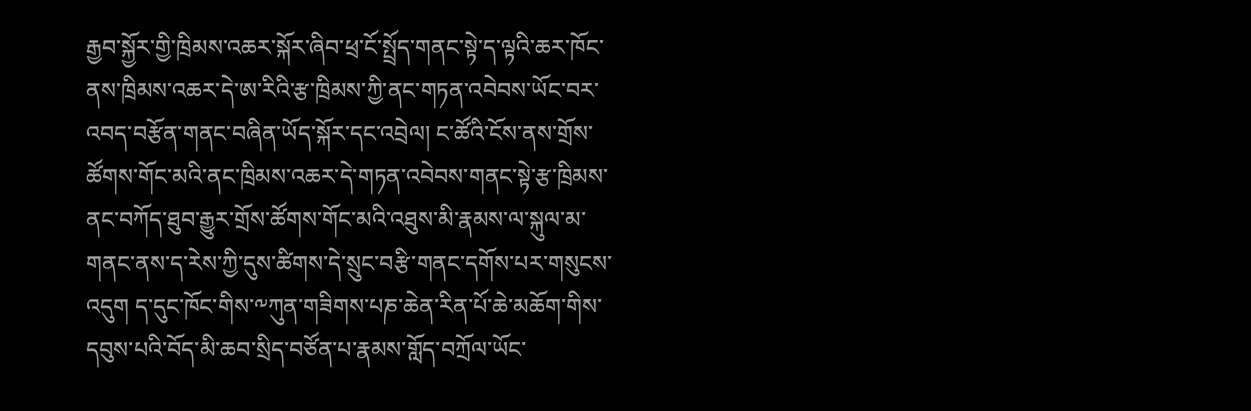རྒྱབ་སྐྱོར་གྱི་ཁྲིམས་འཆར་སྐོར་ཞིབ་ཕྲ་ངོ་སྤྲོད་གནང་སྟེ་ད་ལྟའི་ཆར་ཁོང་ནས་ཁྲིམས་འཆར་དེ་ཨ་རིའི་རྩ་ཁྲིམས་ཀྱི་ནང་གཏན་འབེབས་ཡོང་བར་འབད་བརྩོན་གནང་བཞིན་ཡོད་སྐོར་དང་འབྲེལ། ང་ཚོའི་ངོས་ནས་གྲོས་ཚོགས་གོང་མའི་ནང་ཁྲིམས་འཆར་དེ་གཏན་འབེབས་གནང་སྟེ་རྩ་ཁྲིམས་ནང་བཀོད་ཐུབ་རྒྱུར་གྲོས་ཚོགས་གོང་མའི་འཐུས་མི་རྣམས་ལ་སྐུལ་མ་གནང་ནས་ད་རེས་ཀྱི་དུས་ཚིགས་དེ་སྲུང་བརྩི་གནང་དགོས་པར་གསུངས་འདུག ད་དུང་ཁོང་གིས་༸ཀུན་གཟིགས་པཎ་ཆེན་རིན་པོ་ཆེ་མཆོག་གིས་དབུས་པའི་བོད་མི་ཆབ་སྲིད་བཙོན་པ་རྣམས་གློད་བཀྲོལ་ཡོང་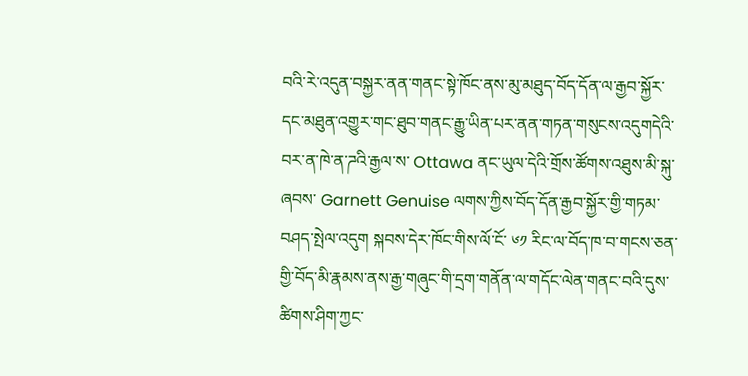བའི་རེ་འདུན་བསྐྱར་ནན་གནང་སྟེ་ཁོང་ནས་མུ་མཐུད་བོད་དོན་ལ་རྒྱབ་སྐྱོར་དང་མཐུན་འགྱུར་གང་ཐུབ་གནང་རྒྱུ་ཡིན་པར་ནན་གཏན་གསུངས་འདུགདེའི་བར་ན་ཁེ་ན་ཌའི་རྒྱལ་ས་ Ottawa ནང་ཡུལ་དེའི་གྲོས་ཚོགས་འཐུས་མི་སྐུ་ཞབས་ Garnett Genuise ལགས་ཀྱིས་བོད་དོན་རྒྱབ་སྐྱོར་གྱི་གཏམ་བཤད་སྤེལ་འདུག སྐབས་དེར་ཁོང་གིས་ལོ་ངོ་ ༦༡ རིང་ལ་བོད་ཁ་བ་གངས་ཅན་གྱི་བོད་མི་རྣམས་ནས་རྒྱ་གཞུང་གི་དྲག་གནོན་ལ་གདོང་ལེན་གནང་བའི་དུས་ཚིགས་ཤིག་ཀྱང་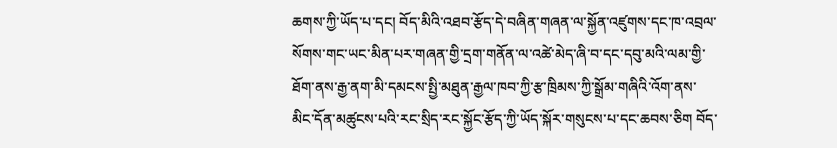ཆགས་ཀྱི་ཡོད་པ་དང། བོད་མིའི་འཐབ་རྩོད་དེ་བཞིན་གཞན་ལ་སྐྱོན་འཛུགས་དང་ཁ་འབྲལ་སོགས་གང་ཡང་མིན་པར་གཞན་གྱི་དྲག་གནོན་ལ་འཚེ་མེད་ཞི་བ་དང་དབུ་མའི་ལམ་གྱི་ཐོག་ནས་རྒྱ་ནག་མི་དམངས་སྤྱི་མཐུན་རྒྱལ་ཁབ་ཀྱི་རྩ་ཁྲིམས་ཀྱི་སྒྲོམ་གཞིའི་འོག་ནས་མིང་དོན་མཚུངས་པའི་རང་སྲིད་རང་སྐྱོང་རྩོད་ཀྱི་ཡོད་སྐོར་གསུངས་པ་དང་ཆབས་ཅིག བོད་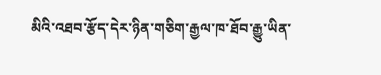མིའི་འཐབ་རྩོད་དེར་ཉིན་གཅིག་རྒྱལ་ཁ་ཐོབ་རྒྱུ་ཡིན་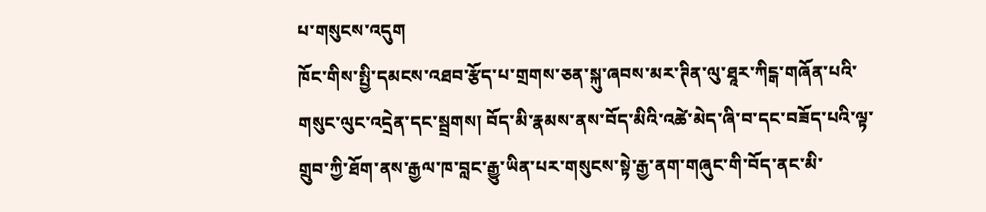པ་གསུངས་འདུག
ཁོང་གིས་སྤྱི་དམངས་འཐབ་རྩོད་པ་གྲགས་ཅན་སྐུ་ཞབས་མར་ཊིན་ལུ་ཐཱར་ཀིངྒ་གཞོན་པའི་གསུང་ལུང་འདྲེན་དང་སྦྲགས། བོད་མི་རྣམས་ནས་བོད་མིའི་འཚེ་མེད་ཞི་བ་དང་བཟོད་པའི་ལྟ་གྲུབ་ཀྱི་ཐོག་ནས་རྒྱལ་ཁ་བླང་རྒྱུ་ཡིན་པར་གསུངས་སྟེ་རྒྱ་ནག་གཞུང་གི་བོད་ནང་མི་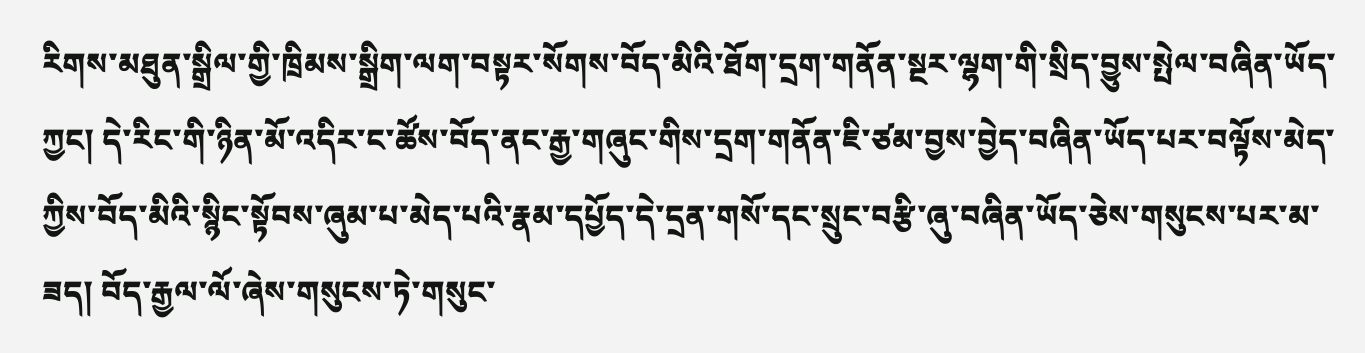རིགས་མཐུན་སྒྲིལ་གྱི་ཁྲིམས་སྒྲིག་ལག་བསྟར་སོགས་བོད་མིའི་ཐོག་དྲག་གནོན་སྔར་ལྷག་གི་སྲིད་བྱུས་སྤེལ་བཞིན་ཡོད་ཀྱང། དེ་རིང་གི་ཉིན་མོ་འདིར་ང་ཚོས་བོད་ནང་རྒྱ་གཞུང་གིས་དྲག་གནོན་ཇི་ཙམ་བྱས་བྱེད་བཞིན་ཡོད་པར་བལྟོས་མེད་ཀྱིས་བོད་མིའི་སྙིང་སྟོབས་ཞུམ་པ་མེད་པའི་རྣམ་དཔྱོད་དེ་དྲན་གསོ་དང་སྲུང་བརྩི་ཞུ་བཞིན་ཡོད་ཅེས་གསུངས་པར་མ་ཟད། བོད་རྒྱལ་ལོ་ཞེས་གསུངས་ཏེ་གསུང་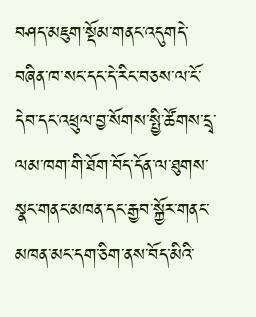བཤད་མཇུག་སྡོམ་གནང་འདུགདེ་བཞིན་ཁ་སང་དང་དེ་རིང་བཅས་ལ་ངོ་དེབ་དང་འཕྲུལ་བྱ་སོགས་སྤྱི་ཚོགས་དྲྭ་ལམ་ཁག་གི་ཐོག་བོད་དོན་ལ་ཐུགས་སྣང་གནང་མཁན་དང་རྒྱབ་སྐྱོར་གནང་མཁན་མང་དག་ཅིག་ནས་བོད་མིའི་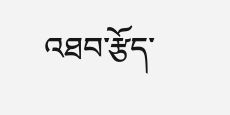འཐབ་རྩོད་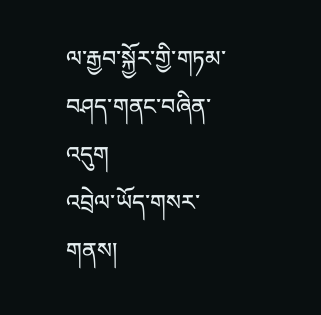ལ་རྒྱབ་སྐྱོར་གྱི་གཏམ་བཤད་གནང་བཞིན་འདུག
འབྲེལ་ཡོད་གསར་གནས།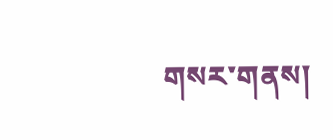གསར་གནས།